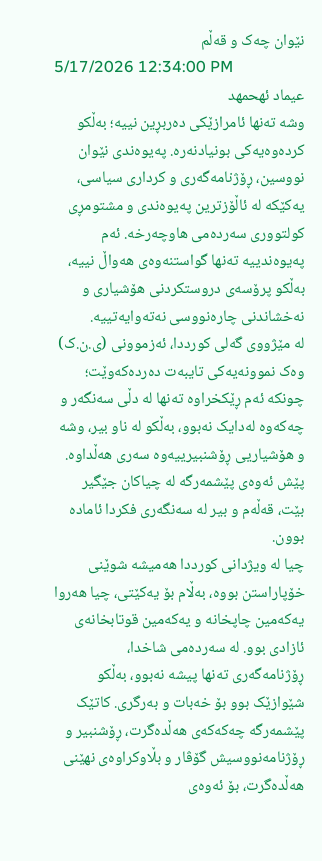نێوان چەک و قەڵم
5/17/2026 12:34:00 PM
عیماد ئهحمهد
وشە تەنها ئامرازێکی دەربڕین نییە؛ بەڵکو کردەوەیەکی بونیادنەرە. پەیوەندی نێوان نووسین، ڕۆژنامەگەری و کرداری سیاسی، یەکێکە لە ئاڵۆزترین پەیوەندی و مشتومڕی کولتووری سەردەمی هاوچەرخە. ئەم پەیوەندییە تەنها گواستنەوەی هەواڵ نییە، بەڵکو پرۆسەی دروستکردنی هۆشیاری و نەخشاندنی چارەنووسی نەتەوایەتییە.
لە مێژووی گەلی کورددا، ئەزموونی (ی.ن.ک) وەک نموونەیەکی تایبەت دەردەکەوێت؛ چونکە ئەم ڕێکخراوە تەنها لە دڵی سەنگەر و چەکەوە لەدایک نەبوو، بەڵکو لە ناو بیر، وشە و هۆشیاریی ڕۆشنبیرییەوە سەری هەڵداوە. پێش ئەوەی پێشمەرگە لە چیاکان جێگیر بێت، قەڵەم و بیر لە سەنگەری فکردا ئامادە بوون.
چیا لە ویژدانی کورددا هەمیشە شوێنی خۆپاراستن بووە، بەڵام بۆ یەکێتی، چیا هەروا یەکەمین چاپخانە و یەکەمین قوتابخانەی ئازادی بوو. لە سەردەمی شاخدا، ڕۆژنامەگەری تەنها پیشە نەبوو، بەڵکو شێوازێک بوو بۆ خەبات و بەرگری. کاتێک پێشمەرگە چەکەکەی هەڵدەگرت، ڕۆشنبیر و ڕۆژنامەنووسیش گۆڤار و بڵاوکراوەی نهێنی هەڵدەگرت، بۆ ئەوەی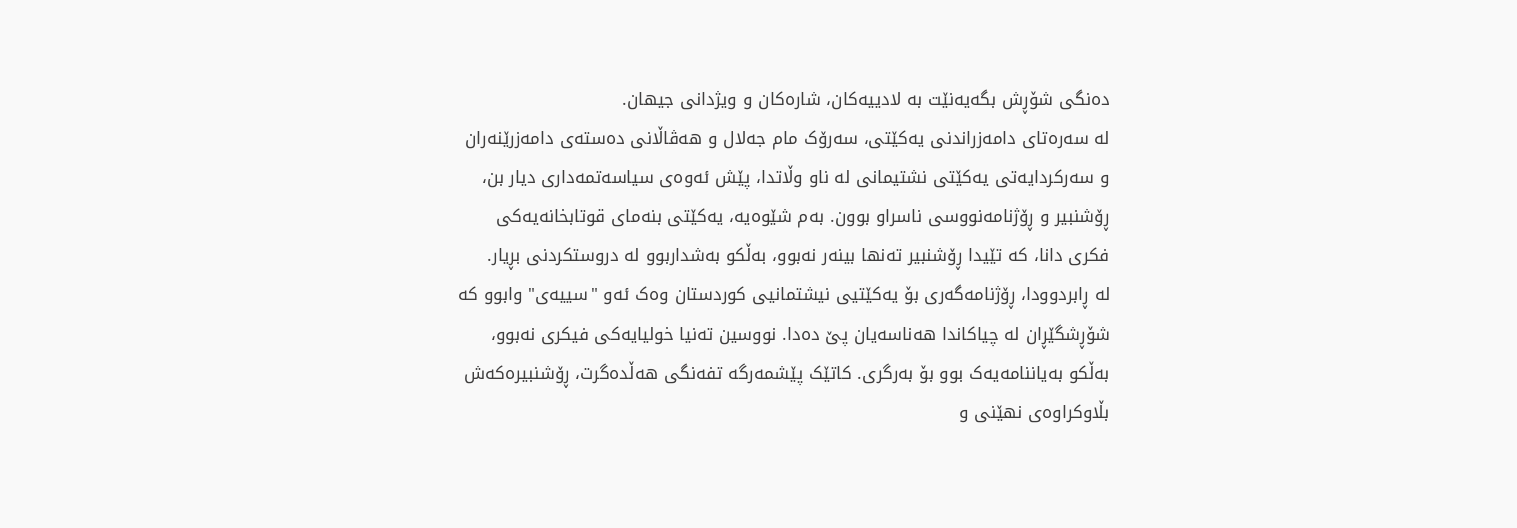دەنگی شۆڕش بگەیەنێت بە لادییەکان، شارەکان و ویژدانی جیهان.
لە سەرەتای دامەزراندنی یەکێتی، سەرۆک مام جەلال و هەڤاڵانی دەستەی دامەزرێنەران و سەرکردایەتی یەکێتی نشتیمانی لە ناو وڵاتدا، پێش ئەوەی سیاسەتمەداری دیار بن، ڕۆشنبیر و ڕۆژنامەنووسی ناسراو بوون. بەم شێوەیە، یەکێتی بنەمای قوتابخانەیەکی فکری دانا، کە تێیدا ڕۆشنبیر تەنها بینەر نەبوو، بەڵکو بەشداربوو لە دروستکردنی بڕیار.
لە ڕابردوودا، ڕۆژنامەگەری بۆ یەکێتیی نیشتمانیی کوردستان وەک ئەو "سییەی" وابوو کە شۆڕشگێڕان لە چیاکاندا هەناسەیان پێ دەدا. نووسین تەنیا خولیایەکی فیکری نەبوو، بەڵکو بەیاننامەیەک بوو بۆ بەرگری. کاتێک پێشمەرگە تفەنگی هەڵدەگرت، ڕۆشنبیرەکەش بڵاوکراوەی نهێنی و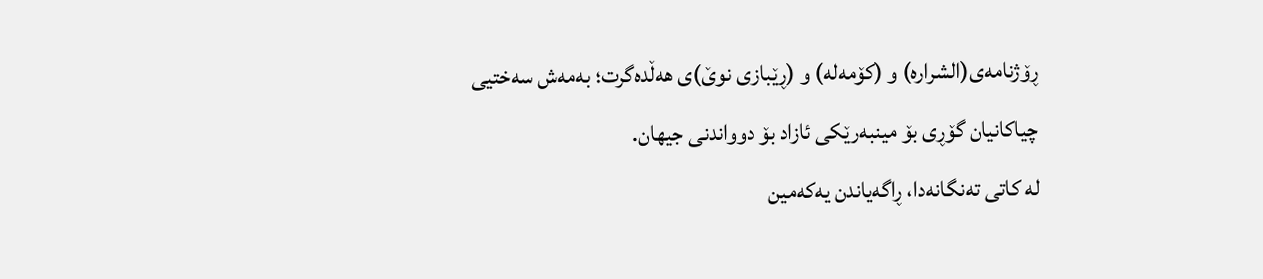ڕۆژنامەی(الشرارە) و (کۆمەلە) و (ڕێبازی نوێ)ی هەڵدەگرت؛ بەمەش سەختیی چیاکانیان گۆڕی بۆ مینبەرێکی ئازاد بۆ دوواندنی جیهان.
لە کاتی تەنگانەدا، ڕاگەیاندن یەکەمین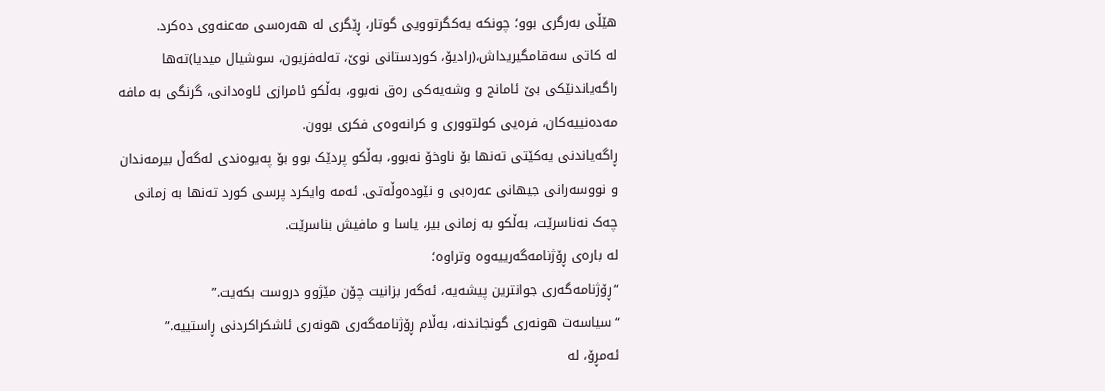هێڵی بەرگری بوو؛ چونکە یەکگرتوویی گوتار، ڕێگری لە هەرەسی مەعنەوی دەکرد.
لە کاتی سەقامگیریداش،(رادیۆ، کوردستانی نوێ، تەلەفزیون، سوشیال میدیا)تەها راگەیاندنێکی بێ ئامانج و وشەیەکی رەق نەبوو، بەڵکو ئامرازی ئاوەدانی، گرنگی بە مافە مەدەنییەکان، فرەیی کولتووری و کرانەوەی فکری بوون.
ڕاگەیاندنی یەکێتی تەنها بۆ ناوخۆ نەبوو، بەڵکو پردێک بوو بۆ پەیوەندی لەگەڵ بیرمەندان و نووسەرانی جیهانی عەرەبی و نێودەوڵەتی. ئەمە وایکرد پرسی کورد تەنها بە زمانی چەک نەناسرێت، بەڵکو بە زمانی بیر، یاسا و مافیش بناسرێت.
لە بارەی ڕۆژنامەگەرییەوە وتراوە؛
“ڕۆژنامەگەری جوانترین پیشەیە، ئەگەر بزانیت چۆن مێژوو دروست بکەیت.”
“سیاسەت هونەری گونجاندنە، بەڵام ڕۆژنامەگەری هونەری ئاشکراکردنی ڕاستییە.”
ئەمڕۆ، لە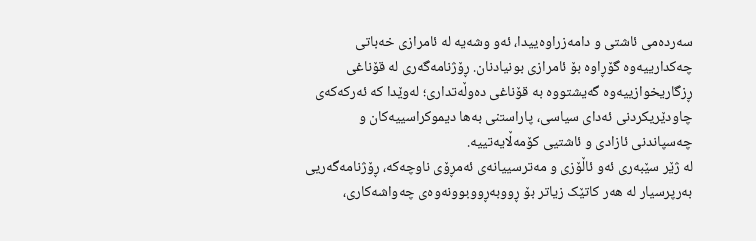سەردەمی ئاشتی و دامەزراوەییدا، ئەو وشەیە لە ئامرازی خەباتی چەکدارییەوە گۆڕاوە بۆ ئامرازی بونیادنان. ڕۆژنامەگەری لە قۆناغی ڕزگاریخوازییەوە گەیشتووە بە قۆناغی دەوڵەتداری؛ لەوێدا کە ئەرکەکەی چاودێریکردنی ئەدای سیاسی، پاراستنی بەها دیموکراسییەکان و چەسپاندنی ئازادی و ئاشتیی کۆمەڵایەتییە.
لە ژێر سێبەری ئەو ئاڵۆزی و مەترسییانەی ئەمڕۆی ناوچەکە، ڕۆژنامەگەریی بەرپرسیار لە هەر کاتێک زیاتر بۆ ڕووبەڕووبوونەوەی چەواشەکاری،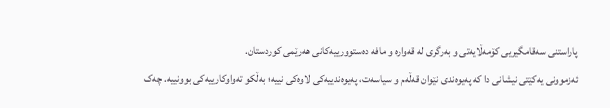پاراستنی سەقامگیریی کۆمەڵایەتی و بەرگری لە قەوارە و مافە دەستوورییەکانی هەرێمی کوردستان.
ئەزموونی یەکێتی نیشانی دا کە پەیوەندی نێوان قەڵەم و سیاسەت، پەیوەندییەکی لاوەکی نییە؛ بەڵکو تەواوکارییەکی بوونییە. چەک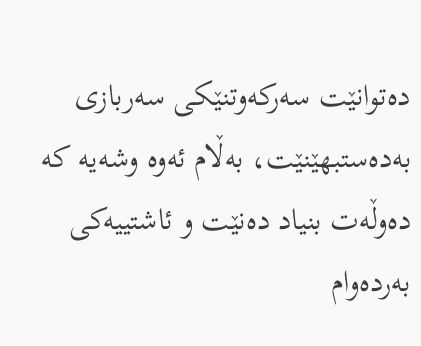دەتوانێت سەرکەوتنێکی سەربازی بەدەستبهێنێت، بەڵام ئەوە وشەیە کە دەوڵەت بنیاد دەنێت و ئاشتییەکی بەردەوام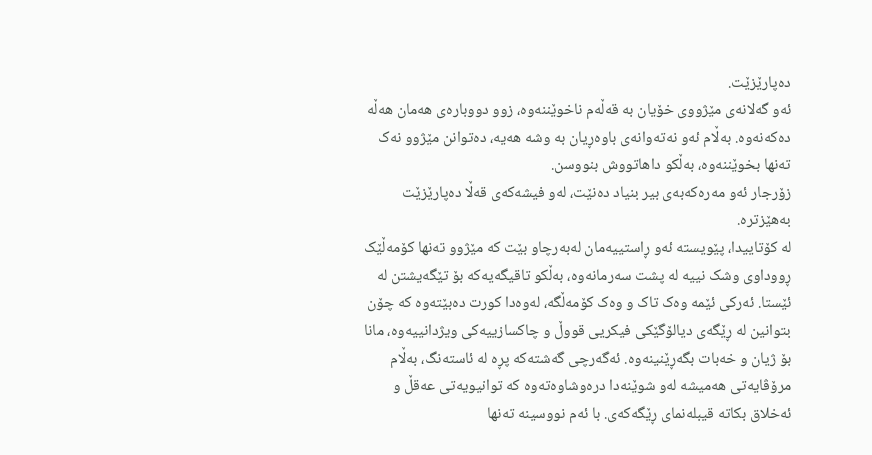دەپارێزێت.
ئەو گەلانەی مێژووی خۆیان بە قەڵەم ناخوێننەوە، زوو دووبارەی هەمان هەڵە دەکەنەوە. بەڵام ئەو نەتەوانەی باوەڕیان بە وشە هەیە، دەتوانن مێژوو نەک تەنها بخوێننەوە، بەڵکو داهاتووش بنووسن.
زۆرجار ئەو مەرەکەبەی بیر بنیاد دەنێت، لەو فیشەکەی قەڵا دەپارێزێت بەهێزترە.
لە کۆتاییدا، پێویستە ئەو ڕاستییەمان لەبەرچاو بێت کە مێژوو تەنها کۆمەڵێک ڕووداوی وشک نییە لە پشت سەرمانەوە، بەڵکو تاقیگەیەکە بۆ تێگەیشتن لە ئێستا. ئەرکی ئێمە وەک تاک و وەک کۆمەڵگە، لەوەدا کورت دەبێتەوە کە چۆن بتوانین لە ڕێگەی دیالۆگێکی فیکریی قووڵ و چاکسازییەکی ویژدانییەوە، مانا بۆ ژیان و خەبات بگەڕێنینەوە. ئەگەرچی گەشتەکە پڕە لە ئاستەنگ، بەڵام مرۆڤایەتی هەمیشە لەو شوێنەدا درەوشاوەتەوە کە توانیویەتی عەقڵ و ئەخلاق بکاتە قیبلەنمای ڕێگەکەی. با ئەم نووسینە تەنها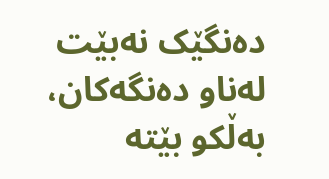دەنگێک نەبێت لەناو دەنگەکان، بەڵکو بێتە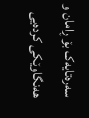سەرەتایەک بۆ ڕامان و هەنگاوێکی کردەیی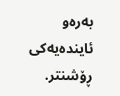بەرەو ئایندەیەکی ڕۆشنتر.